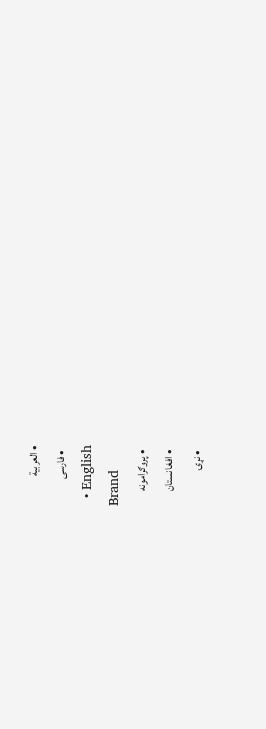• العربية
  • فارسی
  • English
Brand
  • پروګرامونه
  • افغانستان
  • نړۍ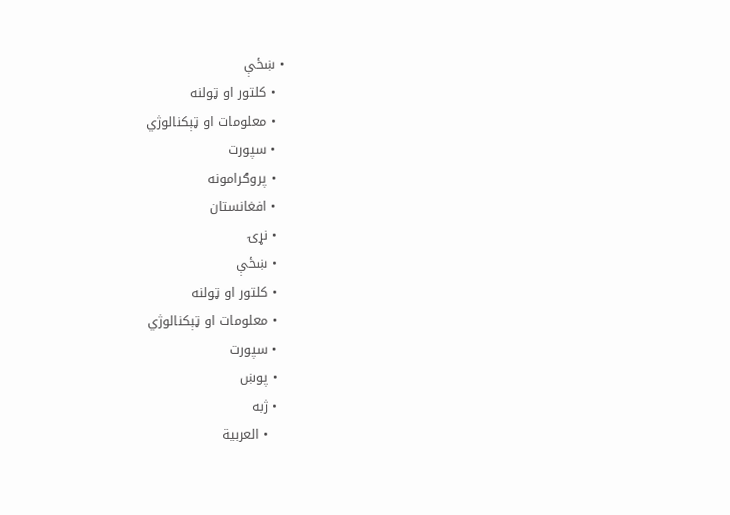• ښځې
  • کلتور او ټولنه
  • معلومات او ټېکنالوژي
  • سپورت
  • پروګرامونه
  • افغانستان
  • نړۍ
  • ښځې
  • کلتور او ټولنه
  • معلومات او ټېکنالوژي
  • سپورت
  • پوښ
  • ژبه
    • العربية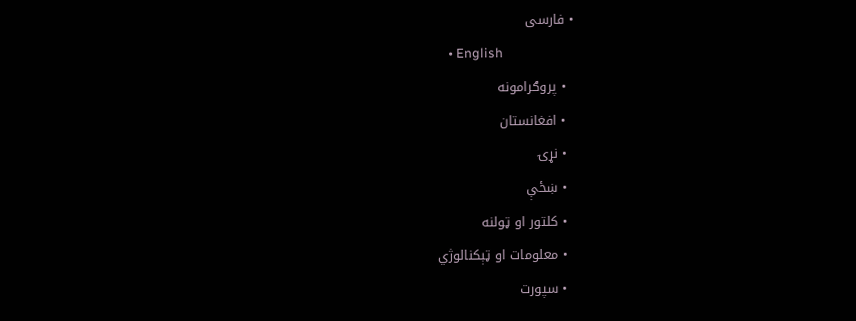• فارسی
    • English
  • پروګرامونه
  • افغانستان
  • نړۍ
  • ښځې
  • کلتور او ټولنه
  • معلومات او ټېکنالوژي
  • سپورت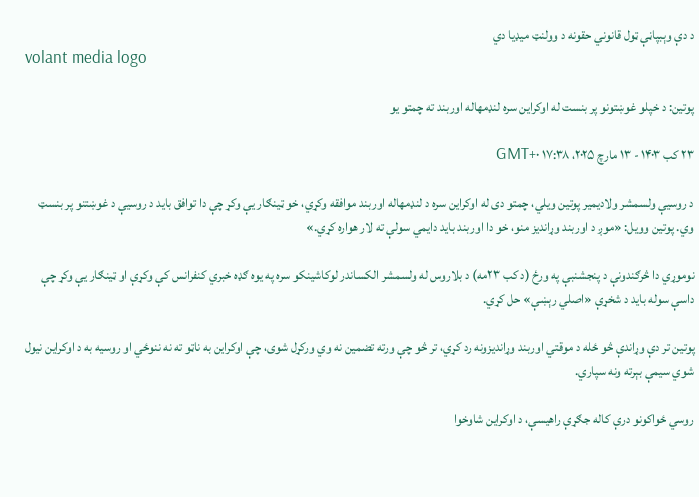د دې وېبپاڼې ټول قانوني حقونه د وولنټ میډیا دي
volant media logo

پوتین: د خپلو غوښتونو پر بنست له اوکراین سره لنډمهاله اوربند ته چمتو یو

۲۳ کب ۱۴۰۳ - ۱۳ مارچ ۲۰۲۵، ۱۷:۳۸ GMT+۰

د روسیې ولسمشر ولادیمیر پوتین ویلي، چمتو دی له اوکراین سره د لنډمهاله اوربند موافقه وکړي، خو ټینګار یې وکړ چې دا توافق باید د روسیې د غوښتنو پر بنسټ وي. پوتین وویل: «موږ د اوربند وړاندیز منو، خو دا اوربند باید دایمي سولې ته لار هواره کړي.»

نوموړي دا څرګندونې د پنجشنبې په ورځ (د کب ۲۳مه) د بلاروس له ولسمشر الکساندر لوکاشینکو سره په یوه ګډه خبري کنفرانس کې وکړې او ټینګار یې وکړ چې داسې سوله باید د شخړې «اصلي رېښې» حل کړي.

پوتین تر دې وړاندې څو ځله د موقتي اوربند وړاندیزونه رد کړي، تر څو چې ورته تضمین نه وي ورکړل شوی، چې اوکراین به ناټو ته نه ننوځي او روسیه به د اوکراین نیول شوي سیمې بېرته ونه سپاري.

روسي ځواکونو درې کاله جګړې راهیسې، د اوکراین شاوخوا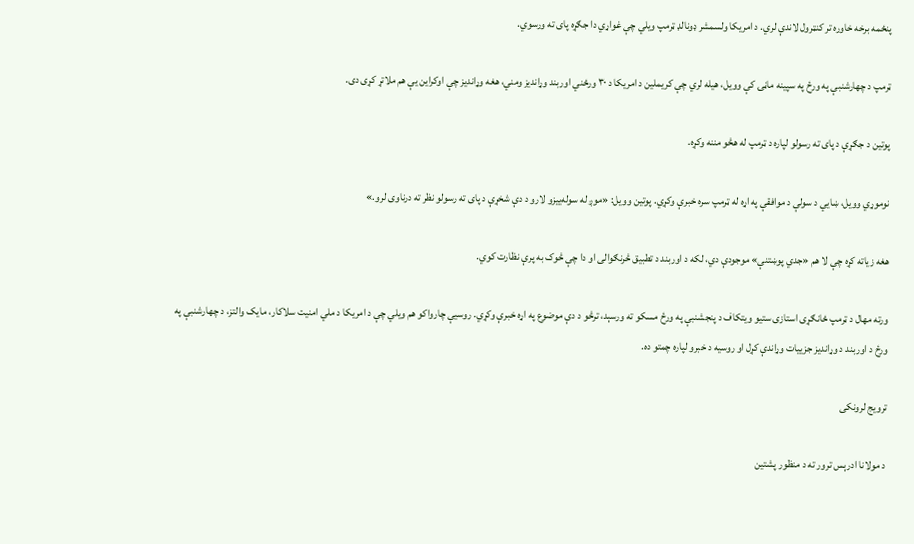پنځمه برخه خاوره تر کنټرول لاندې لري. د امریکا ولسمشر ډونالډ ټرمپ ویلي چې غواړي دا جګړه پای ته ورسوي.

ټرمپ د چهارشنبې په ورځ په سپینه ماڼۍ کې وویل، هیله لري چې کریملین د امریکا د ۳۰ ورځني اوربند وړاندیز ومني، هغه وړاندیز چې اوکراین یې هم ملاتړ کړی دی.

پوتین د جګړې د پای ته رسولو لپاره د ټرمپ له هڅو مننه وکړه.

نوموړي وویل، ښایي د سولې د موافقې په اړه له ټرمپ سره خبرې وکړي. پوتین وویل: «موږ له سوله‌ییزو لارو د دې شخړې د پای ته رسولو نظر ته درناوی لرو.»

هغه زیاته کړه چې لا هم «جدي پوښتنې» موجودې دي، لکه د اوربند د تطبیق څرنګوالی او دا چې څوک به پرې نظارت کوي.

ورته مهال د ټرمپ ځانګړی استازی ستیو ویتکاف د پنجشنبې په ورځ مسکو ته ورسېد، ترڅو د دې موضوع په اړه خبرې وکړي. روسیې چارواکو هم ویلي چې د امریکا د ملي امنیت سلاکار، مایک والتز، د چهارشنبې په ورځ د اوربند د وړاندیز جزییات وړاندې کړل او روسیه د خبرو لپاره چمتو ده.

ترویج لرونکی

د مولانا ادرېس ترور ته د منظور پشتین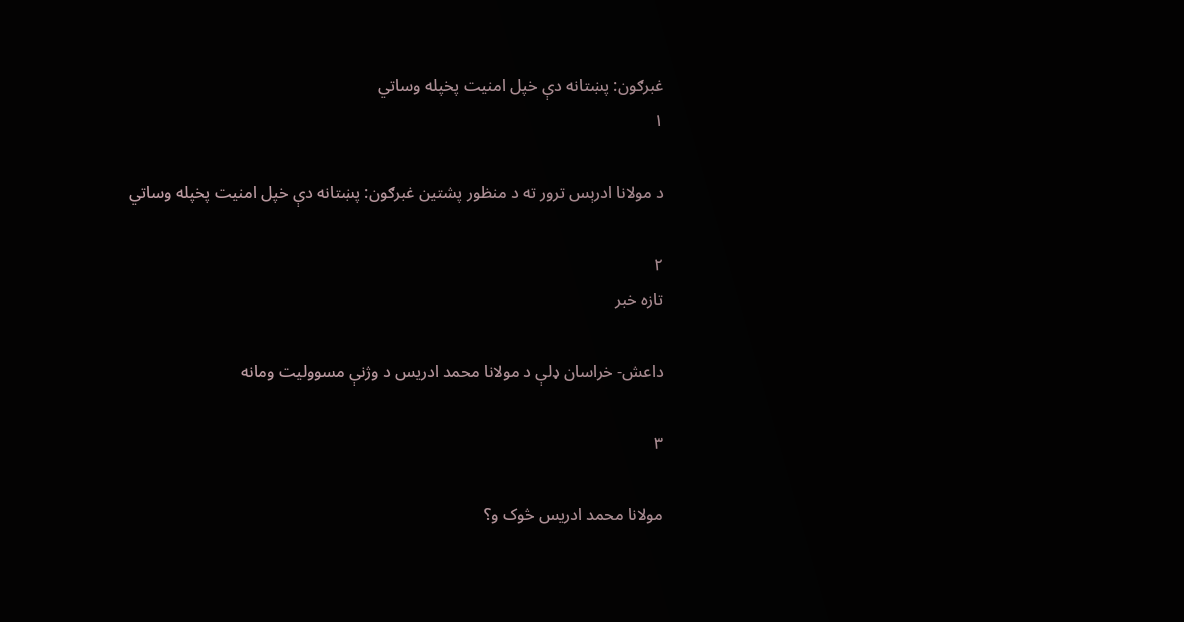غبرګون: پښتانه دې خپل امنیت پخپله وساتي
۱

د مولانا ادرېس ترور ته د منظور پشتین غبرګون: پښتانه دې خپل امنیت پخپله وساتي

۲
تازه خبر

داعش- خراسان ډلې د مولانا محمد ادریس د وژنې مسوولیت ومانه

۳

مولانا محمد ادریس څوک و؟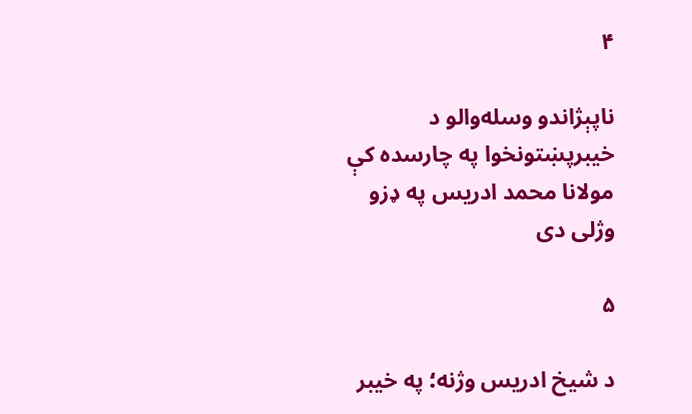۴

ناپېژاندو وسله‌والو د خیبرپښتونخوا په چارسده کې مولانا محمد ادریس په ډزو وژلی دی

۵

د شیخ ادریس وژنه؛ په خیبر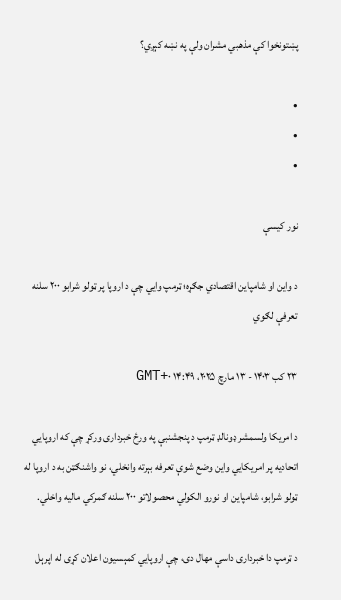پښتونخوا کې مذهبي مشران ولې په نښه کېږي؟

•
•
•

نور کیسې

د واین او شامپاین اقتصادي جګړه؛ ټرمپ وايي چې د اروپا پر ټولو شرابو ۲۰۰ سلنه تعرفې لګوي

۲۳ کب ۱۴۰۳ - ۱۳ مارچ ۲۰۲۵، ۱۴:۴۹ GMT+۰

د امریکا ولسمشر ډونالډ ټرمپ د پنجشنبې په ورځ خبرداری ورکړ چې که اروپايي اتحادیه پر امریکايي واین وضع شوې تعرفه بېرته وانخلي، نو واشنګټن به د اروپا له ټولو شرابو، شامپاین او نورو الکولي محصولاتو ۲۰۰ سلنه ګمرکي مالیه واخلي.

د ټرمپ دا خبرداری داسې مهال دی، چې اروپايي کمېسیون اعلان کړی له اپرېل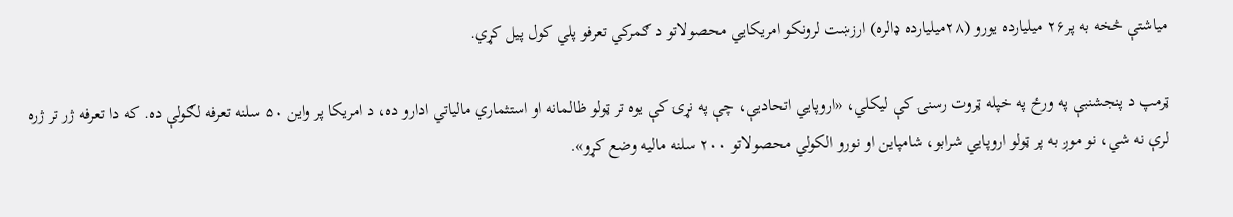میاشتې څخه به پر۲۶ میلیارده یورو (۲۸میلیارده ډالره) ارزښت لرونکو امریکايي محصولاتو د ګمرکي تعرفو پلي کول پیل کړي.

ټرمپ د پنجشنبې په ورځ په خپله ټروت رسنۍ کې لیکلي، «اروپايي اتحادیې، چې په نړۍ کې یوه تر ټولو ظالمانه او استثماري مالیاتي ادارو ده، د امریکا پر واین ۵۰ سلنه تعرفه لګولې ده. که دا تعرفه ژر تر ژره لرې نه شي، نو موږ به پر ټولو اروپايي شرابو، شامپاین او نورو الکولي محصولاتو ۲۰۰ سلنه مالیه وضع کړو».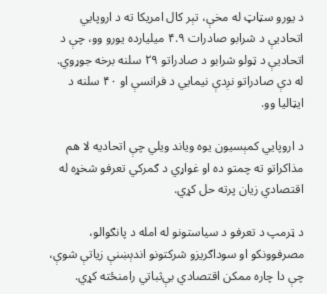د یورو سټاټ له مخې، تېر کال امریکا ته د اروپايي اتحادیې د شرابو صادرات ۴.۹ میلیارده یورو وو، چې د اتحادیې د ټولو شرابو د صادراتو ۲۹ سلنه برخه جوړوي. له دې صادراتو نږدې نیمايي د فرانسې او ۴۰ سلنه د ایټالیا وو.

د اروپايي کمېسیون یوه ویاند ویلي چې اتحادیه لا هم مذاکراتو ته چمتو ده او غواړي د ګمرکي تعرفو شخړه له اقتصادي زیان پرته حل کړي.

د ټرمپ د تعرفو د سیاستونو له امله د پانګوالو، مصرفوونکو او سوداګریزو شرکتونو اندېښنې زیاتې شوې، چې دا چاره ممکن اقتصادي بې‌ثباتي رامنځته کړي.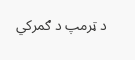د ټرمپ د ګمرکي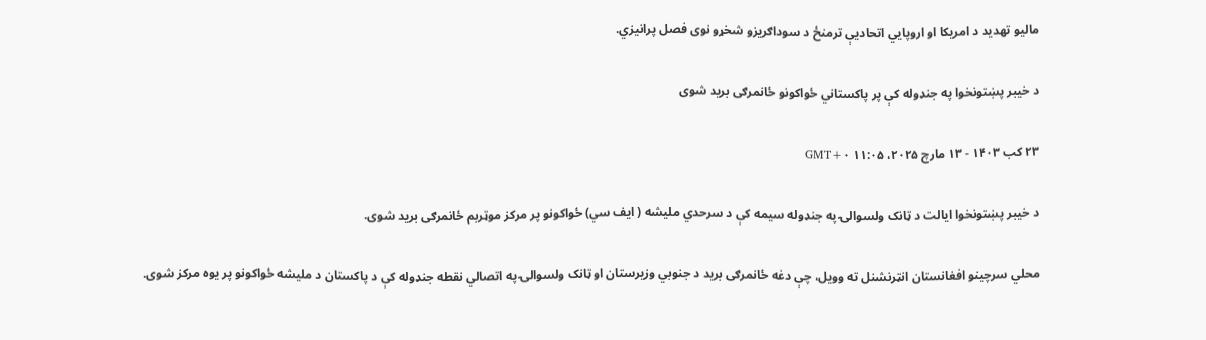مالیو تهدید د امریکا او اروپايي اتحادیې ترمنځ د سوداګریزو شخړو نوی فصل پرانیزي.

د خیبر پښتونخوا په جنډوله کې پر پاکستاني ځواکونو ځانمرګی برید شوی

۲۳ کب ۱۴۰۳ - ۱۳ مارچ ۲۰۲۵، ۱۱:۰۵ GMT+۰

د خیبر پښتونخوا ایالت د ټانک ولسوالۍ په جنډوله سیمه کې د سرحدي ملیشه ( ایف سي) ځواکونو پر مرکز موټربم ځانمرګی برید شوی.

محلي سرچینو افغانستان انټرنشنل ته وویل، چې دغه ځانمرګی برید د جنوبي وزیرستان او ټانک ولسوالۍ په اتصالي نقطه جنډوله کې د پاکستان د ملیشه ځواکونو پر یوه مرکز شوی.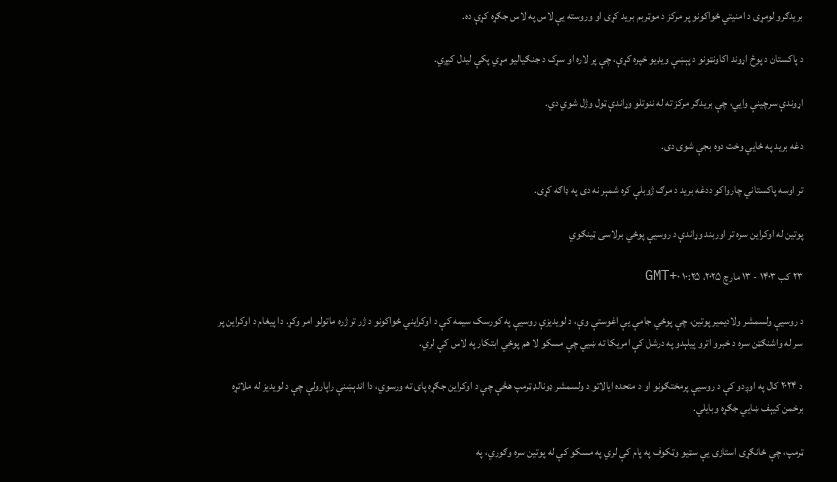بریدګرو لومړی د امنیتي ځواکونو پر مرکز د موټربم برید کړی او وروسته یې لاس په لاس جګړه کړې ده.

د پاکستان د پوځ اړوند اکاونټونو د پېښې ویډیو خپره کړې، چې پر لاره او سړک د جنګیالیو مړي پکې لیدل کیږي.

اړوندې سرچینې وايي، چې بریدګر مرکز ته له ننوتلو وړاندې ټول وژل شوي دي.

دغه برید په ځايي وخت دوه بجې شوی دی.

تر اوسه پاکستاني چارواکو ددغه برید د مرګ ژوبلې کره شمېر نه دی په ډاګه کړی.

پوتین له اوکراین سره تر اوربند وړاندې د روسیې پوځي برلاسی ټینګوي

۲۳ کب ۱۴۰۳ - ۱۳ مارچ ۲۰۲۵، ۱۰:۲۵ GMT+۰

د روسیې ولسمشر ولادیمیر پوتین، چې پوځي جامې یې اغوستې وې، د لویدیزې روسیې په کورسک سیمه کې د اوکرایني ځواکونو د ژر تر ژره ماتولو امر وکړ. دا پیغام د اوکراین پر سر له واشنګټن سره د خبرو اترو پیلېدو په درشل کې امریکا ته ښيي چې مسکو لا هم پوځي ابتکار په لاس کې لري.

د ۲۰۲۴ کال په اوږدو کې د روسیې پرمختګونو او د متحده ایالاتو د ولسمشر ډونالډ ټرمپ هڅې چې د اوکراین جګړه پای ته ورسوي، دا اندېښنې راپارولې چې د لویدیز له ملاتړه برخمن کیېف ښايي جګړه وبایلي.

ټرمپ، چې ځانګړی استازی یې سټیو وټکوف په پام کې لري په مسکو کې له پوتین سره وګوري، په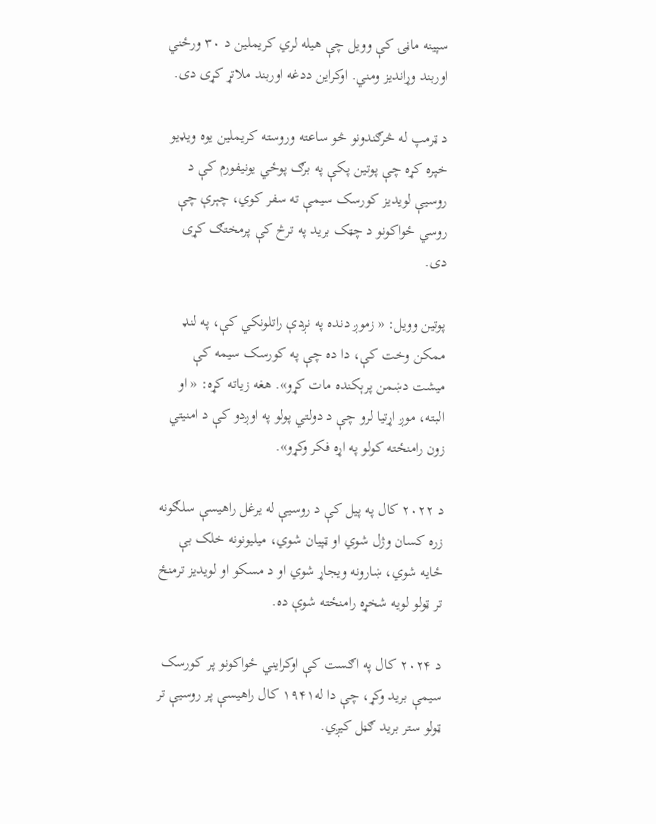سپینه ماڼۍ کې وویل چې هیله لري کریملین د ۳۰ ورځني اوربند وړاندیز ومني. اوکراین ددغه اوربند ملاتړ کړی دی.

د ټرمپ له څرګندونو څو ساعته وروسته کریملین یوه ویډیو خپره کړه چې پوتین پکې په برګ پوځي یونیفورم کې د روسیې لویدیز کورسک سیمې ته سفر کوي، چېرې چې روسي ځواکونو د چټک برید په ترڅ کې پرمختګ کړی دی.

پوتین وویل: « زموږ دنده په نږدې راتلونکي کې، په لنډ ممکن وخت کې، دا ده چې په کورسک سیمه کې میشت دښمن پرېکنده مات کړو». هغه زیاته کړه: « او البته، موږ اړتیا لرو چې د دولتي پولو په اوږدو کې د امنیتي زون رامنځته کولو په اړه فکر وکړو».

د ۲۰۲۲ کال په پیل کې د روسیې له یرغل راهیسې سلګونه زره کسان وژل شوي او ټپیان شوي، میلیونونه خلک بې ځایه شوي، ښارونه ویجاړ شوي او د مسکو او لویدیز ترمنځ تر ټولو لویه شخړه رامنځته شوې ده.

د ۲۰۲۴ کال په اګست کې اوکرایني ځواکونو پر کورسک سیمې برید وکړ، چې دا له۱۹۴۱ کال راهیسې پر روسیې تر ټولو ستر برید ګڼل کیږي.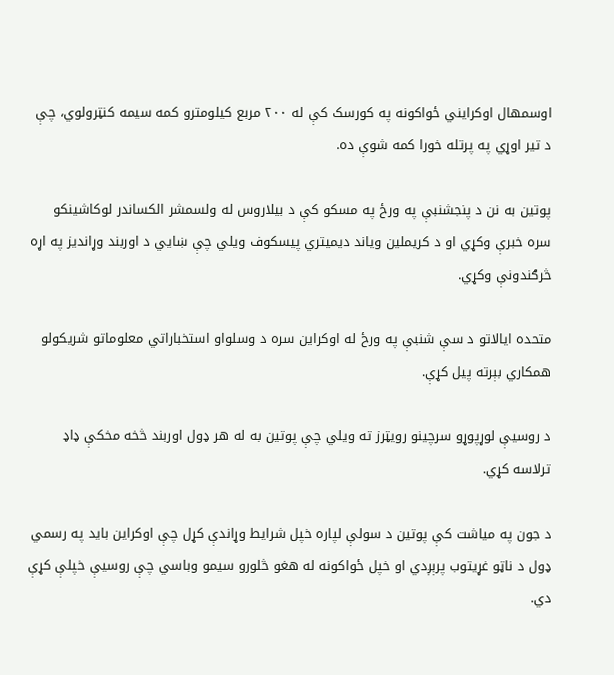اوسمهال اوکرایني ځواکونه په کورسک کې له ۲۰۰ مربع کیلومترو کمه سیمه کنټرولوي، چې د تیر اوړي په پرتله خورا کمه شوې ده.

پوتین به نن د پنجشنبې په ورځ په مسکو کې د بیلاروس له ولسمشر الکساندر لوکاشینکو سره خبرې وکړي او د کریملین ویاند دیمیتري پیسکوف ویلي چې ښايي د اوربند وړاندیز په اړه څرګندونې وکړي.

متحده ایالاتو د سې شنبې په ورځ له اوکراین سره د وسلواو استخباراتي معلوماتو شریکولو همکاري بېرته پیل کړې.

د روسیې لوړپوړو سرچینو رویټرز ته ویلي چې پوتین به له هر ډول اوربند څخه مخکې ډاډ ترلاسه کړي.

د جون په میاشت کې پوتین د سولې لپاره خپل شرایط وړاندې کړل چې اوکراین باید په رسمي ډول د ناټو غړیتوب پرېږدي او خپل ځواکونه له هغو څلورو سیمو وباسي چې روسیې خپلې کړې دي.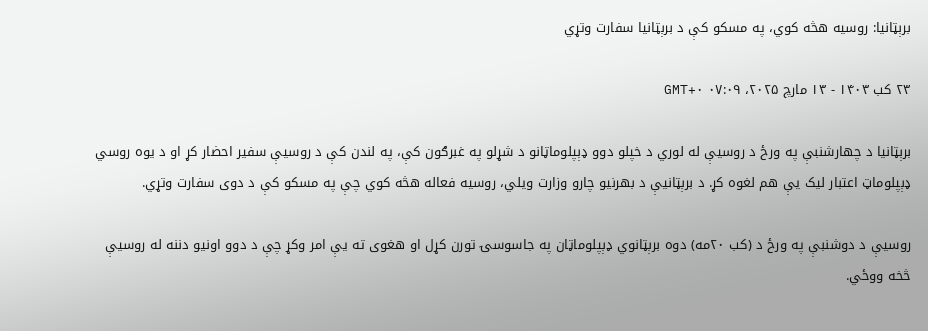برېټانیا: روسیه هڅه کوي، په مسکو کې د برېټانیا سفارت وتړي

۲۳ کب ۱۴۰۳ - ۱۳ مارچ ۲۰۲۵، ۰۷:۰۹ GMT+۰

برېټانیا د چهارشنبې په ورځ د روسیې له لوري د خپلو دوو ډېپلوماټانو د شړلو په غبرګون کې، په لندن کې د روسیې سفیر احضار کړ او د یوه روسي ډېپلوماټ اعتبار لیک یې هم لغوه کړ. د برېټانیې د بهرنیو چارو وزارت ویلي، روسیه فعاله هڅه کوي چې په مسکو کې د دوی سفارت وتړي.

روسیې د دوشنبې په ورځ د (کب ۲۰مه) دوه برېټانوي ډېپلوماټان په جاسوسۍ تورن کړل او هغوی ته یې امر وکړ چې د دوو اونیو دننه له روسیې څخه ووځي.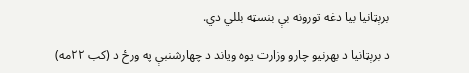برېټانیا بیا دغه تورونه بې بنسټه بللي دي.

د برېټانیا د بهرنیو چارو وزارت یوه ویاند د چهارشنبې په ورځ د (کب ۲۲مه)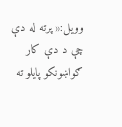وویل:« پرته له دې چې د دې کار ګواښونکو پایلو ته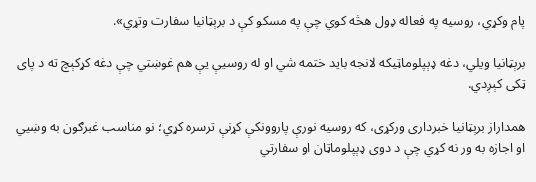پام وکړي، روسیه په فعاله ډول هڅه کوي چې په مسکو کې د برېټانیا سفارت وتړي».

برېټانیا ویلي، دغه ډېپلوماټیکه لانجه باید ختمه شي او له روسیې یې هم غوښتي چې دغه کړکېچ ته د پای ټکی کېږدي.

همداراز برېټانیا خبرداری ورکړی، که روسیه نورې پاروونکې کړنې ترسره کړي؛ نو مناسب غبرګون به وښيي او اجازه به ور نه کړي چې د دوی ډېپلوماټان او سفارتي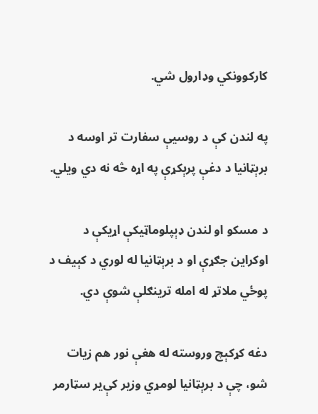کارکوونکي وډارول شي.

په لندن کې د روسیې سفارت تر اوسه د برېټانیا د دغې پرېکړې په اړه څه نه دي ویلي.

د مسکو او لندن ډېپلوماټیکې اړیکې د اوکراین جګړې او د برېټانیا له لوري د کېیف د پوځي ملاتړ له امله ترینګلې شوې دي.

دغه کړکېچ وروسته له هغې نور هم زیات شو، چې د برېټانیا لومړي وزیر کې‌یر سټارمر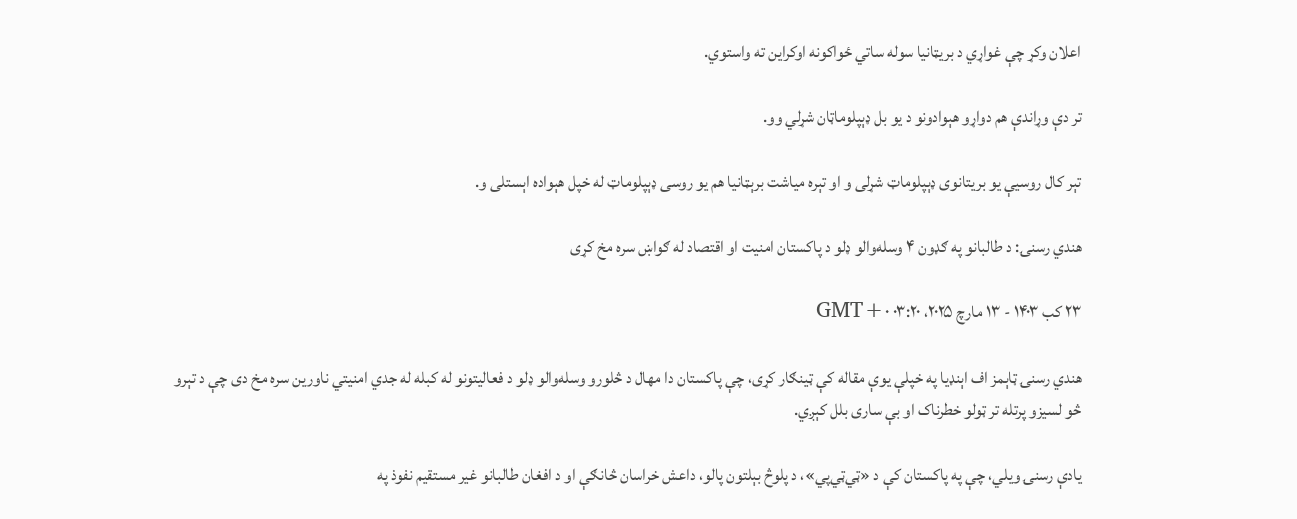اعلان وکړ چې غواړي د بریټانیا سوله ساتي ځواکونه اوکراین ته واستوي.

تر دې وړاندې هم دواړو هېوادونو د یو بل ډېپلوماټان شړلي وو.

تېر کال روسیې یو بریتانوی ډېپلوماټ شړلی و او تېره میاشت برېټانیا هم یو روسی ډېپلوماټ له خپل هېواده اېستلی و.

هندي رسنۍ: د طالبانو په ګډون ۴ وسله‌والو ډلو د پاکستان امنیت او اقتصاد له ګواښ سره مخ کړی

۲۳ کب ۱۴۰۳ - ۱۳ مارچ ۲۰۲۵، ۰۳:۲۰ GMT+۰

هندي رسنۍ ټاېمز اف اېنډیا په خپلې یوې مقاله کې ټینګار کړی، چې پاکستان دا مهال د څلورو وسله‌والو ډلو د فعالیتونو له کبله له جدي امنیتي ناورین سره مخ دی چې د تېرو څو لسیزو پرتله تر ټولو خطرناک او بې ساری بلل کېږي.

یادې رسنۍ ویلي، چې په پاکستان کې د «ټي‌ټي‌پي»، د پلوڅ بېلتون پالو، داعش خراسان څانګې او د افغان طالبانو غیر مستقیم نفوذ په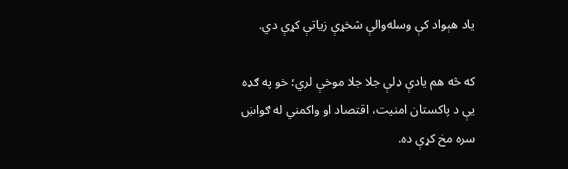یاد هېواد کې وسله‌والې شخړې زیاتې کړې دي.

که څه هم یادې ډلې جلا جلا موخې لري؛ خو په ګډه یې د پاکستان امنیت، اقتصاد او واکمني له ګواښ سره مخ کړې ده.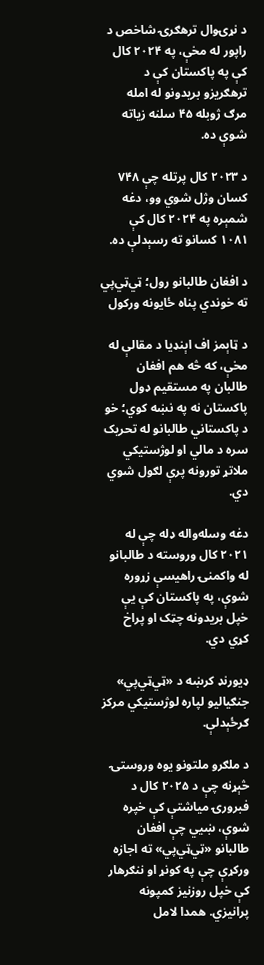د نړۍوال ترهګرۍ شاخص د راپور له مخې، په ۲۰۲۴ کال کې په پاکستان کې د ترهګریزو بریدونو له امله مرګ ‌ژوبله ۴۵ سلنه زیاته شوې ده.

د ۲۰۲۳ کال پرتله چې ۷۴۸ کسان وژل شوي وو، دغه شمېره په ۲۰۲۴ کال کې ۱۰۸۱ کسانو ته رسېدلې ده.

د افغان طالبانو رول؛ ټي‌ټي‌پي ته خوندي پناه ځایونه ورکول

د ټاېمز اف اېنډیا د مقالې له مخې، که څه هم افغان طالبان په مستقیم ډول پاکستان نه په نښه کوي؛ خو د پاکستاني طالبانو له تحریک سره د مالي او لوژستیکي ملاتړ تورونه پرې لګول شوي دي.

دغه وسله‌واله ډله چې له ۲۰۲۱ کال وروسته د طالبانو له واکمنۍ راهیسې زړوره شوې، په پاکستان کې یې خپل بریدونه چټک او پراخ کړي دي.

ډیورنډ کرښه د «ټي‌ټي‌پي» جنګیالیو لپاره لوژستیکي مرکز ګرځېدلې.

د ملګرو ملتونو یوه وروستۍ څېړنه چې د ۲۰۲۵ کال د فبرورۍ میاشتې کې خپره شوې، ښيي چې افغان طالبانو «ټي‌ټي‌پي» ته اجازه ورکړې چې په کونړ او ننګرهار کې خپل روزنیز کمپونه پرانیزي. همدا لامل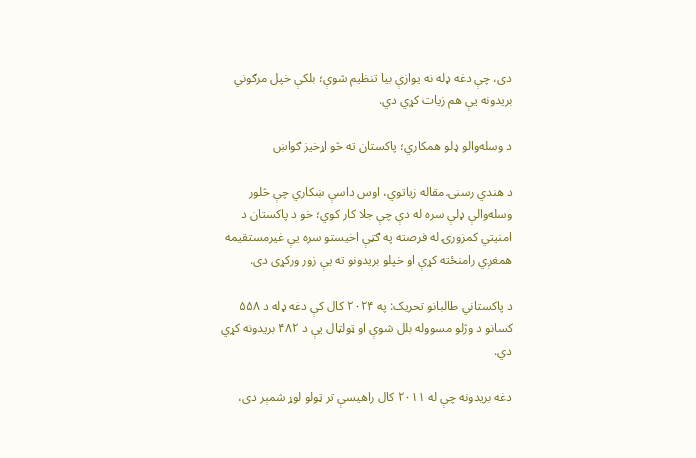دی، چې دغه ډله نه یوازې بیا تنظیم شوې؛ بلکې خپل مرګوني بریدونه یې هم زیات کړي دي.

د وسله‌والو ډلو همکاري؛ پاکستان ته څو اړخیز ګواښ

د هندي رسنۍ مقاله زیاتوي، اوس داسې ښکاري چې څلور وسله‌والې ډلې سره له دې چې جلا کار کوي؛ خو د پاکستان د امنیتي کمزورۍ له فرصته په ګټې اخیستو سره یې غیرمستقیمه همغږي رامنځته کړې او خپلو بریدونو ته یې زور ورکړی دی.

د پاکستاني طالبانو تحریک: په ۲۰۲۴ کال کې دغه ډله د ۵۵۸ کسانو د وژلو مسووله بلل شوې او ټولټال یې د ۴۸۲ بریدونه کړي دي.

دغه بریدونه چې له ۲۰۱۱ کال راهیسې تر ټولو لوړ شمېر دی،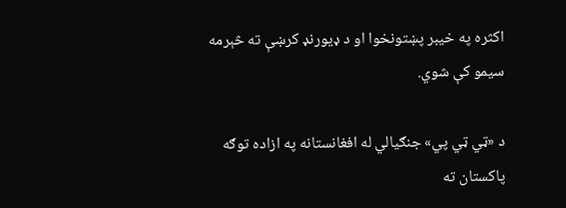اکثره په خیبر پښتونخوا او د ډیورنډ کرښې ته څېرمه سیمو کې شوي.

د «ټي ټي پي» جنګیالي له افغانستانه په ازاده توګه پاکستان ته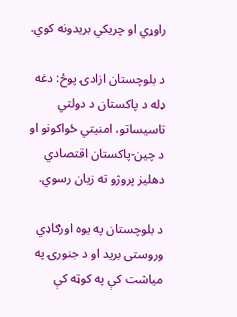راوړي او چریکي بریدونه کوي.

د بلوچستان ازادۍ پوځ: دغه ډله د پاکستان د دولتي تاسیساتو، امنیتي ځواکونو او د چین-پاکستان اقتصادي دهلیز پروژو ته زیان رسوي.

د بلوچستان په یوه اورګاډي وروستی برید او د جنورۍ په میاشت کې په کوټه کې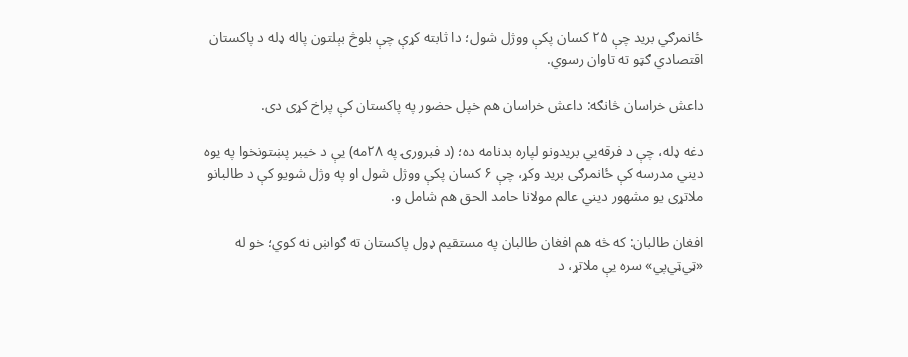ځانمرګي برید چې ۲۵ کسان پکې ووژل شول؛ دا ثابته کړې چې بلوڅ بېلتون پاله ډله د پاکستان اقتصادي ګټو ته تاوان رسوي.

داعش خراسان څانګه: داعش خراسان هم خپل حضور په پاکستان کې پراخ کړی دی.

دغه ډله، چې د فرقه‌يي بریدونو لپاره بدنامه ده؛ (د فبرورۍ په ۲۸مه) یې د خیبر پښتونخوا په یوه دیني مدرسه کې ځانمرګی برید وکړ، چې ۶ کسان پکې ووژل شول او په وژل شویو کې د طالبانو ملاتړی یو مشهور دیني عالم مولانا حامد الحق هم شامل و.

افغان طالبان: که څه هم افغان طالبان په مستقیم ډول پاکستان ته ګواښ نه کوي؛ خو له «ټي‌ټي‌پي» سره یې ملاتړ، د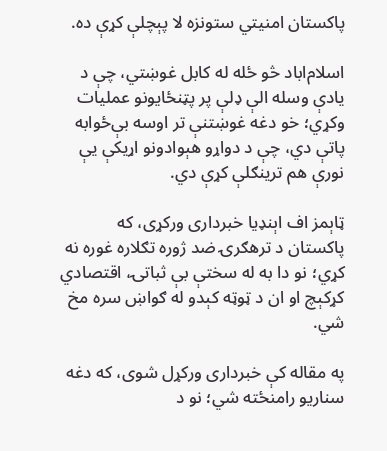پاکستان امنیتي ستونزه لا پېچلې کړې ده.

اسلام‌اباد څو ځله له کابل غوښتي، چې د یادې وسله ‌الې ډلې پر پټنځایونو عملیات وکړي؛ خو دغه غوښتنې تر اوسه بې‌ځوابه پاتې دي، چې د دواړو هېوادونو اړیکې یې نورې هم ترینګلې کړې دي.

ټاېمز اف اېنډیا خبرداری ورکړی، که پاکستان د ترهګرۍ ضد ژوره تګلاره غوره نه کړي؛ نو دا به له سختې بې ثباتۍ، اقتصادي کړکېچ او ان د ټوټه کېدو له ګواښ سره مخ شي.

په مقاله کې خبرداری ورکړل شوی، که دغه سناریو رامنځته شي؛ نو د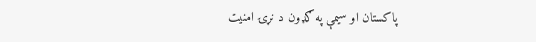پاکستان او سیمې په ګډون د نړۍ امنیت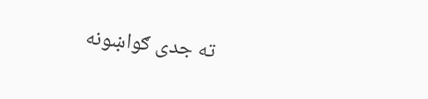ته جدی ګواښونه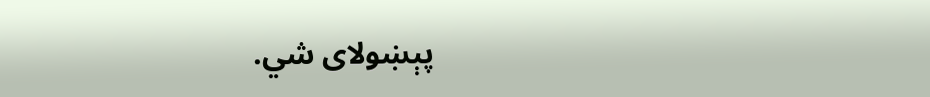پېښولای شي.